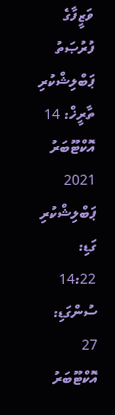ވަޒީފާގެ ފުރުޞަތު
ޕަބްލިޝްކުރި ތާރީޚް: 14 އޮކްޓޫބަރު 2021
ޕަބްލިޝްކުރި ގަޑި: 14:22
ސުންގަޑި: 27 އޮކްޓޫބަރު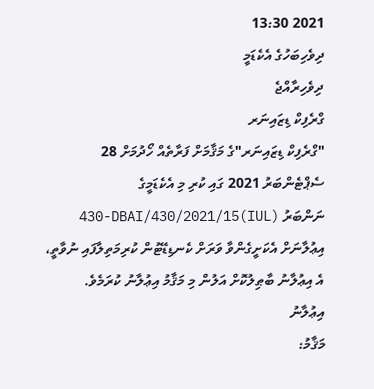2021 13:30
ދިވެހިބަހުގެ އެކެޑަމީ
ދިވެހިރާއްޖެ
ގްރެފިކް ޑިޒައިނަރ
"ގްރެފިކް ޑިޒައިނަރ"ގެ މަޤާމަށް ފަރާތެއް ހޯދުމަށް 28  ސެޕްޓެންބަރު 2021 ގައި ކުރި މި އެކެޑަމީގެ
ނަންބަރު (IUL)430-DBAI/430/2021/15 އިޢުލާނަށް އެކަށީގެންވާ ވަރަށް ކެނޑިޑޭޓުން ކުރިމަތިލާފައި ނުވާތީ، އެ އިޢުލާނު ބާޠިލުކޮށް އަލުން މި މަޤާމު އިޢުލާނު ކުރަމެވެ.
އިޢުލާނު
މަޤާމު: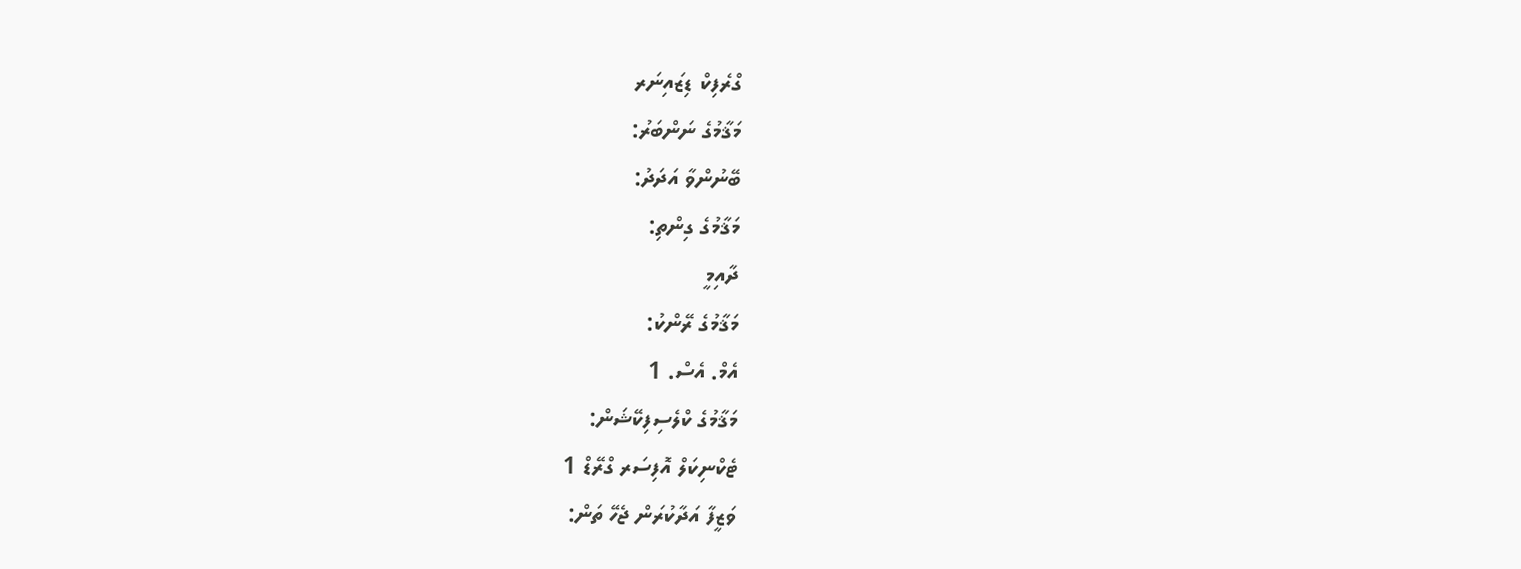ގްރެފިކް ޑިޒައިނަރ
މަޤާމުގެ ނަންބަރު:
ބޭނުންވާ އަދަދު:
މަޤާމުގެ ގިންތި:
ދާއިމީ
މަޤާމުގެ ރޭންކު:
އެމް. އެސް. 1
މަޤާމުގެ ކްލެސިފިކޭޝަން:
ޓެކްނިކަލް އޮފިސަރ ގްރޭޑް 1
ވަޒީފާ އަދާކުރަން ޖެހޭ ތަން: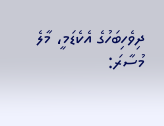ދިވެހިބަހުގެ އެކެޑަމީ، މާލެ
މުސާރަ: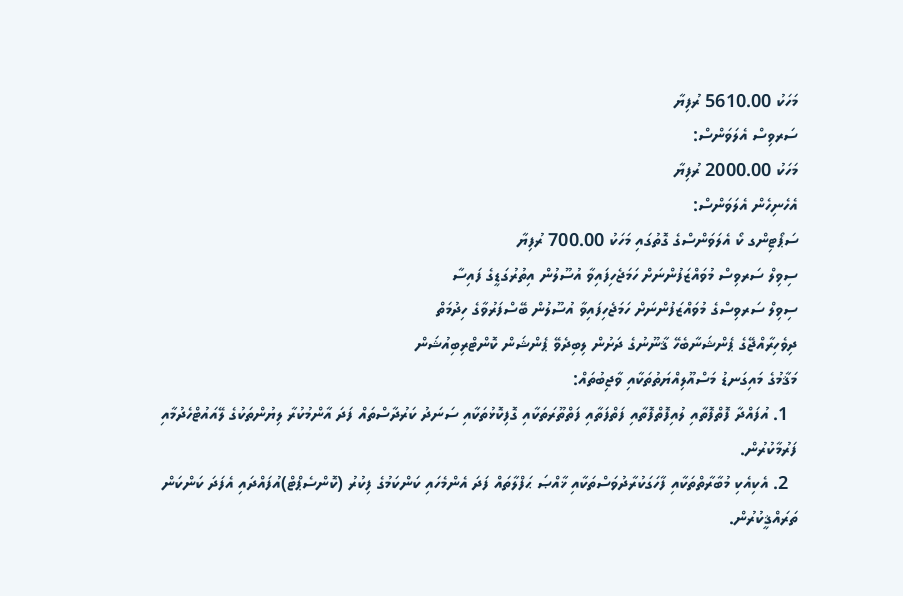މަހަކު 5610.00 ރުފިޔާ
ސަރވިސް އެލަވަންސް:
މަހަކު 2000.00 ރުފިޔާ
އެހެނިހެން އެލަވަންސް:
ސަޕޯޓިންގ ކޯ އެލަވަންސްގެ ގޮތުގައި މަހަކު 700.00 ރުފިޔާ
ސިވިލް ސަރވިސް މުވައްޒަފުންނަށް ހަމަޖެހިފައިވާ އުސޫލުން އިތުރުގަޑީގެ ފައިސާ
ސިވިލް ސަރވިސްގެ މުވައްޒަފުންނަށް ހަމަޖެހިފައިވާ އުސޫލުން ބޭސްފަރުވާގެ ހިދުމަތް
ދިވެހިރާއްޖޭގެ ޕެންޝަނާބެހޭ ޤާނޫނުގެ ދަށުން ލިބިދެވޭ ޕެންޝަން ކޮންޓްރިބިއުޝަން
މަޤާމުގެ މައިގަނޑު މަސްއޫލިއްޔަތުތަކާއި ވާޖިބުތައް:
  1. އުފައްދާ ފޮތްފޮތާއި ލުއިފޮތްފޮތާއި ފަތްފަތާއި ފަތްތޫރަތަކާއި ގޮފިކޮޅުތަކާއި ސަނަދު ކަރުދާސްތައް ފަދަ އާންމުކުރާ ލިޔުންތަކުގެ ލޭއައުޓްހެދުމާއި ފަރުމާކުރުން.
  2. އެކިއެކި މުބާރާތްތަކާއި ފާހަގަކުރާދުވަސްތަކާއި ޚާއްޞަ ޙަފްލާތައް ފަދަ އެންމެހައި ކަންކަމުގެ ފިކުރު (ކޮންސެޕްޓް)އުފައްދައި އެފަދަ ކަންކަން ތަރައްޤީކުރުން.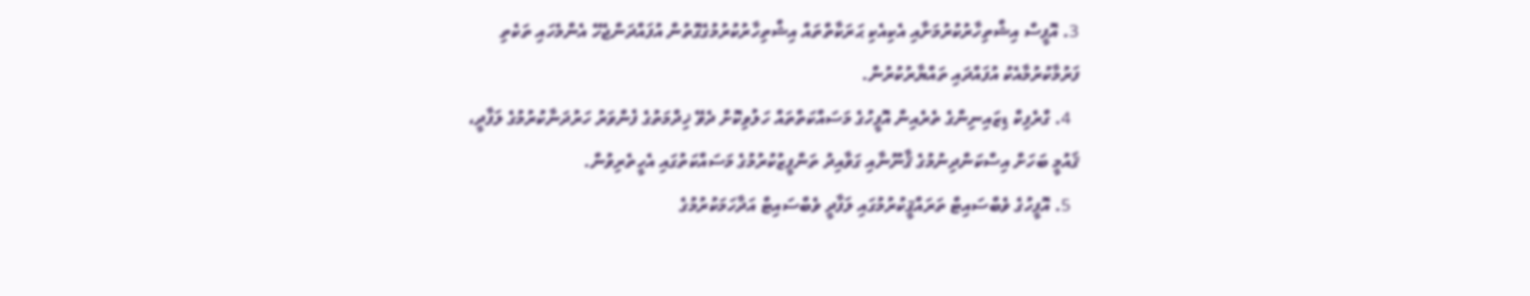3. އޮފީސް އިޝްތިހާރުކުރުމަށާއި އެކިއެކި ޙަރަކާތްތައް އިޝްތިހާރުކުރުމުގެގޮތުން އުފައްދަންޖެހޭ އެންމެހައި ތަކެތި ފަރުމާކުރުމާއެކު އުފައްދައި ތައްޔާރުކުރުން.
  4. ގްރެފިކް ޑިޒައިނިންގެ ތެރެއިން އޮފީހުގެ މަސައްކަތްތައް ހަލުވިކޮށް ދެވޭ ޚިދްމަތުގެ ފެންވަރު ހަރުދަނާކުރުމުގެ ލަފާދީ، ޤައުމީ ބަހަށް އިސްކަންދިނުމުގެ ޤާނޫނާއި ގަވާއިދު ތަންފީޒުކުރުމުގެ މަސައްކަތުގައި އެހީތެރިވުން.
  5. އޮފީހުގެ ވެބްސައިޓް ތަރައްޤީކުރުމުގައި ލަފާދީ ވެބްސައިޓް އަދާހަމަކުރުމުގެ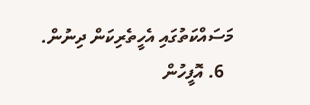މަސައްކަތުގައި އެހީތެރިކަން ދިނުން.
  6. އޮފީހުން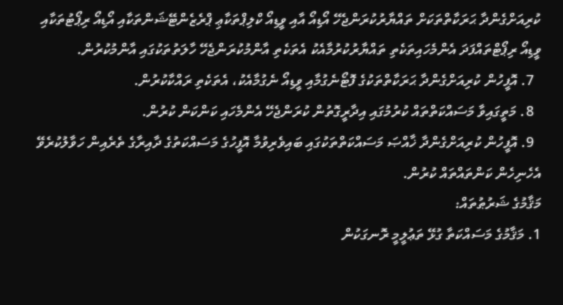ކުރިއަށްގެންދާ ޙަރަކާތްތަކަށް ތައްޔާރުކުރަންޖެހޭ އޯޑިއޯ އާއި ވީޑިއޯ ކްލިޕްތަކާޢި ޕްރެޒެންޓޭޝަންތަކާއި އޯޑިއޯ ރިޕޯޓުތަކާއި ވީޑިއޯ ރިޕޯޓްތައްފަދަ އެންމެހައިތަކެތި ތައްޔާރުކުރުމާއެކު އެތަކެތި އާންމުކުރަންޖެހޭ ހާލަތުތަކުގައި އާންމުކުރުން.
  7. އޮފީހުން ކުރިއަށްގެންދާ ޙަރަކާތްތަކުގެ ފޮޓޯނެގުމާއި ވީޑިއޯ ނެގުމާއެކު، އެތަކެތި ރައްކާކުރުން.
  8. މަތީގައިވާ މަސައްކަތްތައް ކުރުމުގައި އިދާރީގޮތުން ކުރަންޖެހޭ އެންމެހައި ކަންކަން ކުރުން.
  9. އޮފީހުން ކުރިއަށްގެންދާ ޚާއްޞަ މަސައްކަތްތަކުގައި ބައިވެރިވުމާ އޮފީހުގެ މަސައްކަތުގެ ދާއިރާގެ ތެރެއިން ހަވާލުކުރެވޭ އެހެނިހެން ކަންތައްތައް ކުރުން.
މަޤާމުގެ ޝަރުޠުތައް:
1. މަޤާމުގެ މަސައްކަތާ ގުޅޭ ތަޢުލީމީ ރޮނގަކުން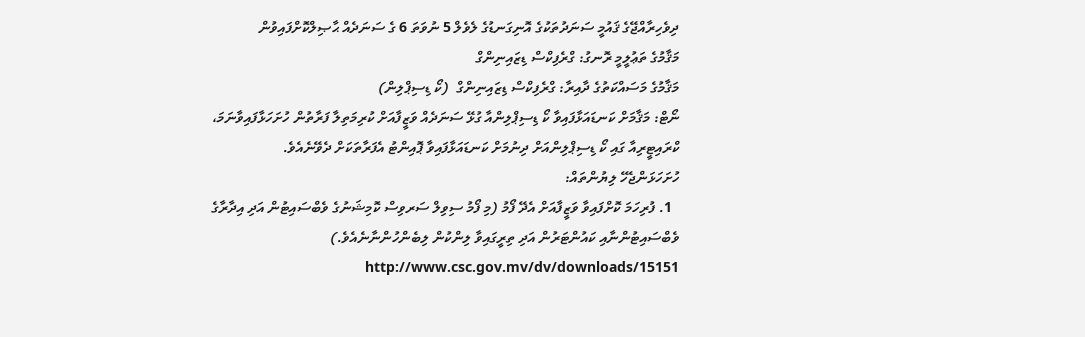ދިވެހިރާއްޖޭގެ ޤައުމީ ސަނަދުތަކުގެ އޮނިގަނޑުގެ ލެވެލް 5 ނުވަތަ 6 ގެ ސަނަދެއް ޙާޞިލްކޮށްފައިވުން
މަޤާމުގެ ތަޢުލީމީ ރޮނގު: ގްރެފިކްސް ޑިޒައިނިންގް
މަޤާމުގެ މަސައްކަތުގެ ދާއިރާ: ގްރެފިކްސް ޑިޒައިނިންގް  (ކޯ ޑިސިޕްލިން)
ނޯޓް: މަޤާމަށް ކަނޑައަޅާފައިވާ ކޯ ޑިސިޕްލިންއާ ގުޅޭ ސަނަދެއް ވަޒީފާއަށް ކުރިމަތިލާ ފަރާތުން ހުށަހަޅާފައިވާނަމަ، ކްރައިޓީރިއާ ގައި ކޯ ޑިސިޕްލިންއަށް ދިނުމަށް ކަނޑައަޅާފައިވާ ޕޮއިންޓު އެފަރާތަކަށް ދެވޭނެއެވެ.
ހުށަހަޅަންޖެހޭ ލިޔުންތައް:
  1. ފުރިހަމަ ކޮށްފައިވާ ވަޒީފާއަށް އެދޭ ފޯމު (މި ފޯމު ސިވިލް ސަރވިސް ކޮމިޝަނުގެ ވެބްސައިޓުން އަދި އިދާރާގެ ވެބްސައިޓުންނާއި ކައުންޓަރުން އަދި ތިރީގައިވާ ލިންކުން ލިބެންހުންނާނެއެވެ.) http://www.csc.gov.mv/dv/downloads/15151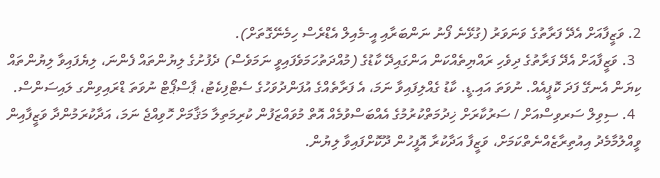2. ވަޒީފާއަށް އެދޭ ފަރާތުގެ ވަނަވަރު (ގުޅޭނެ ފޯނު ނަންބަރާއި އީ-މެއިލް އެޑްރެސް ހިމެނޭގޮތަށް).
  3. ވަޒީފާއަށް އެދޭ ފަރާތުގެ ދިވެހި ރައްޔިތެއްކަން އަންގައިދޭ ކާޑުގެ (މުއްދަތުހަމަވެފައިވީ ނަމަވެސް) ދެފުށުގެ ލިޔުންތައް ފެންނަ، ލިޔެފައިވާ ލިޔުންތައް ކިޔަން އެނގޭ ފަދަ ކޮޕީއެއް. ނުވަތަ އައި.ޑީ. ކާޑު ގެއްލިފައިވާ ނަމަ، އެ ފަރާތެއްގެ އުފަންދުވަހުގެ ސެޓްފިކެޓު، ޕާސްޕޯޓް ނުވަތަ ޑްރައިވިންގ ލައިސަންސް.
  4. ސިވިލް ސަރވިސްއަށް / ސަރުކާރަށް ޚިދުމަތްކުރުމުގެ އެއްބަސްވުމެއް އޮތް މުވައްޒަފުން ކުރިމަތިލާ މަޤާމަށް ހޮވިއްޖެ ނަމަ، އަދާކުރަމުންދާ ވަޒީފާއިން ވީއްލުމާމެދު އިއުތިރާޒެއްނެތްކަމަށް، ވަޒީފާ އަދާކުރާ އޮފީހުން ދޫކޮށްފައިވާ ލިޔުން.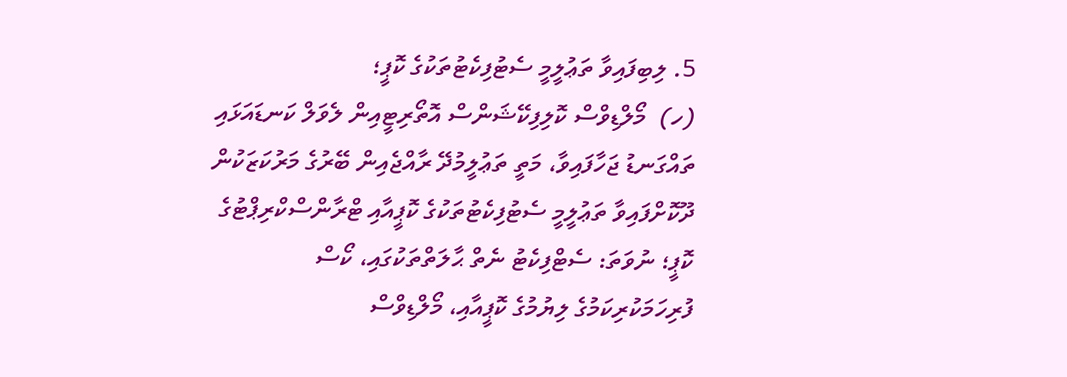5. ލިބިފައިވާ ތަޢުލީމީ ސެޓުފިކެޓުތަކުގެ ކޮޕީ؛
(ހ)  މޯލްޑިވްސް ކޮލިފިކޭޝަންސް އޮތޯރިޓީއިން ލެވަލް ކަނޑައަޅައި ތައްގަނޑު ޖަހާފައިވާ، މަތީ ތަޢުލީމުދޭ ރާއްޖެއިން ބޭރުގެ މަރުކަޒަކުން ދޫކޮށްފައިވާ ތަޢުލީމީ ސެޓުފިކެޓުތަކުގެ ކޮޕީއާއި ޓްރާންސްކްރިޕްޓުގެ ކޮޕީ؛ ނުވަތަ: ސެޓްފިކެޓު ނެތް ޙާލަތްތަކުގައި، ކޯސް ފުރިހަމަކުރިކަމުގެ ލިޔުމުގެ ކޮޕީއާއި، މޯލްޑިވްސް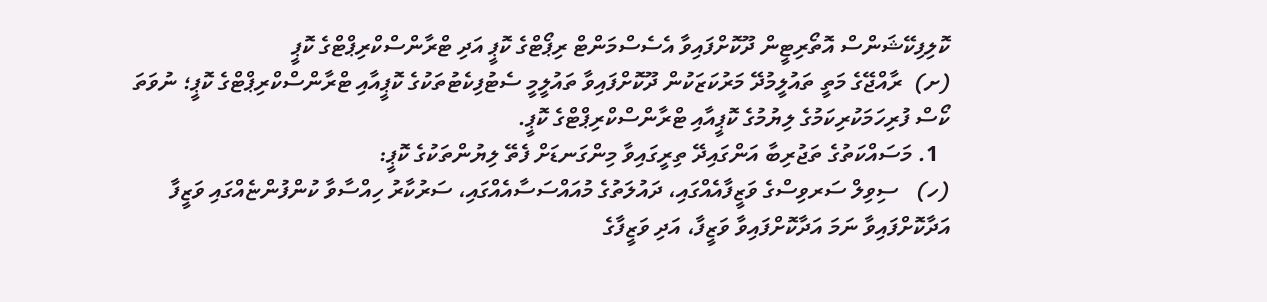ކޮލިފިކޭޝަންސް އޮތޯރިޓީން ދޫކޮށްފައިވާ އެސެސްމަންޓް ރިޕޯޓްގެ ކޮޕީ އަދި ޓްރާންސްކްރިޕްޓްގެ ކޮޕީ
(ށ)  ރާއްޖޭގެ މަތީ ތައުލީމުދޭ މަރުކަޒަކުން ދޫކޮށްފައިވާ ތައުލީމީ ސެޓުފިކެޓުތަކުގެ ކޮޕީއާއި ޓްރާންސްކްރިޕްޓްގެ ކޮޕީ؛ ނުވަތަ ކޯސް ފުރިހަމަކުރިކަމުގެ ލިޔުމުގެ ކޮޕީއާއި ޓްރާންސްކްރިޕްޓްގެ ކޮޕީ.
  1. މަސައްކަތުގެ ތަޖުރިބާ އަންގައިދޭ ތިރީގައިވާ މިންގަނޑަށް ފެތޭ ލިޔުންތަކުގެ ކޮޕީ:
(ހ)   ސިވިލް ސަރވިސްގެ ވަޒީފާއެއްގައި، ދައުލަތުގެ މުއައްސަސާއެއްގައި، ސަރުކާރު ހިއްސާވާ ކުންފުންޏެއްގައި ވަޒީފާ އަދާކޮށްފައިވާ ނަމަ އަދާކޮށްފައިވާ ވަޒީފާ، އަދި ވަޒީފާގެ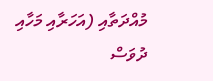މުއްދަތާއި (އަހަރާއި މަހާއި ދުވަސް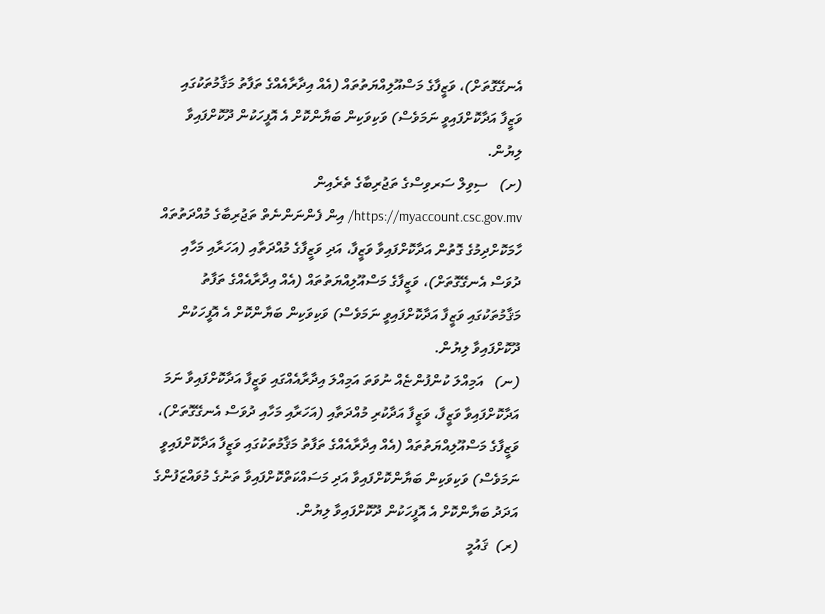އެނގޭގޮތަށް)، ވަޒީފާގެ މަސްއޫލިއްޔަތުތައް (އެއް އިދާރާއެއްގެ ތަފާތު މަޤާމުތަކުގައި ވަޒީފާ އަދާކޮށްފައިވީ ނަމަވެސް) ވަކިވަކިން ބަޔާންކޮށް އެ އޮފީހަކުން ދޫކޮށްފައިވާ ލިޔުން.
(ށ)   ސިވިލް ސަރވިސްގެ ތަޖުރިބާގެ ތެރެއިން https://myaccount.csc.gov.mv/ އިން ފެންނަންނެތް ތަޖުރިބާގެ މުއްދަތުތައް ހާމަކޮށްދިމުގެ ގޮތުން އަދާކޮށްފައިވާ ވަޒީފާ، އަދި ވަޒީފާގެ މުއްދަތާއި (އަހަރާއި މަހާއި ދުވަސް އެނގޭގޮތަށް)، ވަޒީފާގެ މަސްއޫލިއްޔަތުތައް (އެއް އިދާރާއެއްގެ ތަފާތު މަޤާމުތަކުގައި ވަޒީފާ އަދާކޮށްފައިވީ ނަމަވެސް) ވަކިވަކިން ބަޔާންކޮށް އެ އޮފީހަކުން ދޫކޮށްފައިވާ ލިޔުން.
(ނ)   އަމިއްލަ ކުންފުންޏެއް ނުވަތަ އަމިއްލަ އިދާރާއެއްގައި ވަޒީފާ އަދާކޮށްފައިވާ ނަމަ އަދާކޮށްފައިވާ ވަޒީފާ، ވަޒީފާ އަދާކުރި މުއްދަތާއި (އަހަރާއި މަހާއި ދުވަސް އެނގޭގޮތަށް)، ވަޒީފާގެ މަސްއޫލިއްޔަތުތައް (އެއް އިދާރާއެއްގެ ތަފާތު މަޤާމުތަކުގައި ވަޒީފާ އަދާކޮށްފައިވީ ނަމަވެސް) ވަކިވަކިން ބަޔާންކޮށްފައިވާ އަދި މަސައްކަތްކޮށްފައިވާ ތަނުގެ މުވައްޒަފުންގެ އަދަދު ބަޔާންކޮށް އެ އޮފީހަކުން ދޫކޮށްފައިވާ ލިޔުން.
(ރ)  ޤައުމީ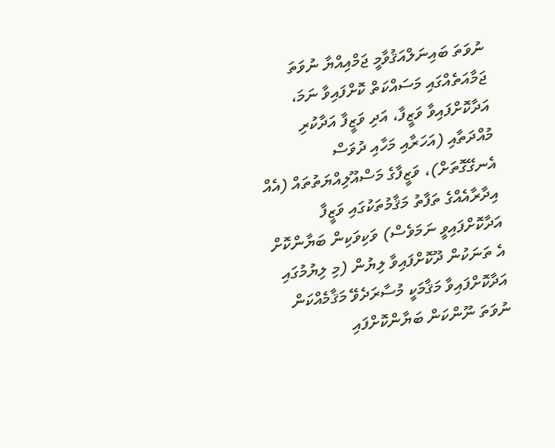ނުވަތަ ބައިނަލްއަޤުވާމީ ޖަމްއިއްޔާ ނުވަތަ ޖަމާއަތެއްގައި މަސައްކަތް ކޮށްފައިވާ ނަމަ، އަދާކޮށްފައިވާ ވަޒީފާ، އަދި ވަޒީފާ އަދާކުރި މުއްދަތާއި (އަހަރާއި މަހާއި ދުވަސް އެނގޭގޮތަށް)، ވަޒީފާގެ މަސްއޫލިއްޔަތުތައް (އެއް އިދާރާއެއްގެ ތަފާތު މަޤާމުތަކުގައި ވަޒީފާ އަދާކޮށްފައިވީ ނަމަވެސް) ވަކިވަކިން ބަޔާންކޮށް އެ ތަނަކުން ދޫކޮށްފައިވާ ލިޔުން (މި ލިޔުމުގައި އަދާކޮށްފައިވާ މަޤާމަކީ މުސާރަދެވޭ މަޤާމެއްކަން ނުވަތަ ނޫންކަން ބަޔާންކޮށްފައި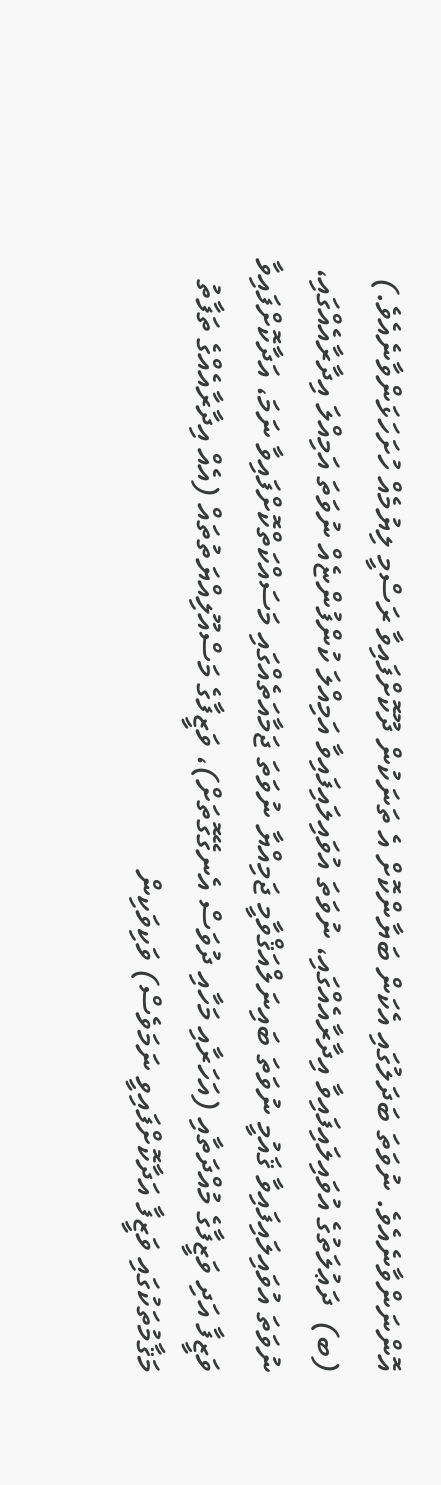އޮންނަންވާނެއެވެ. ނުވަތަ ބަދަލުގައި އެކަން ބަޔާންކޮށް އެ ތަނަކުން ދޫކޮށްފައިވާ ރަސްމީ ލިޔުމެއް ހުށަހަޅަންވާނެއެވެ.)
(ބ)  ދަޢުލަތުގެ އުވައިލައިފައިވާ އިދާރާއެއްގައި، ނުވަތަ އުވައިލައިފައިވާ އަމިއްލަ ކުންފުންޏެއް ނުވަތަ އަމިއްލަ އިދާރާއެއްގައި، ނުވަތަ އުވައިލައިފައިވާ ޤައުމީ ނުވަތަ ބައިނަލްއަޤްވާމީ ޖަމިއްޔާ ނުވަތަ ޖަމާއަތެއްގައި މަސައްކަތްކޮށްފައިވާ ނަމަ، އަދާކޮށްފައިވާ ވަޒީފާ އަދި ވަޒީފާގެ މުއްދަތާއި (އަހަރާއި މަހާއި ދުވަސް އެނގޭގޮތަށް)، ވަޒީފާގެ މަސްއޫލިއްޔަތުތައް (އެއް އިދާރާއެއްގެ ތަފާތު މަޤާމުތަކުގައި ވަޒީފާ އަދާކޮށްފައިވީ ނަމަވެސް) ވަކިވަކިން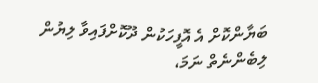ބަޔާންކޮށް އެ އޮފީހަކުން ދޫކޮށްފައިވާ ލިޔުން ލިބެންނެތް ނަމަ،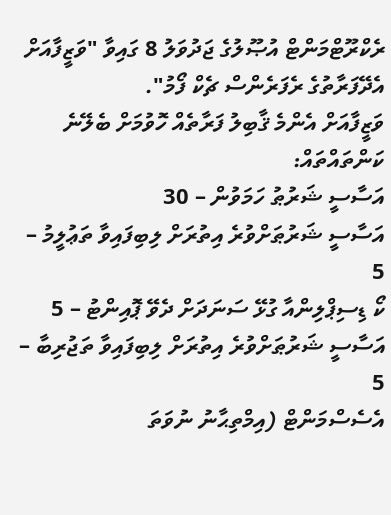ރެކްރޫޓްމަންޓް އުޞޫލުގެ ޖަދުވަލު 8 ގައިވާ "ވަޒީފާއަށް އެދޭފަރާތުގެ ރެފަރެންސް ޗެކް ފޯމު".
ވަޒީފާއަށް އެންމެ ޤާބިލު ފަރާތެއް ހޮވުމަށް ބެލޭނެ ކަންތައްތައް:
އަސާސީ ޝަރުޠު ހަމަވުން – 30
އަސާސީ ޝަރުޠަށްވުރެ އިތުރަށް ލިބިފައިވާ ތަޢުލީމު – 5
ކޯ ޑިސިޕްލިންއާ ގުޅޭ ސަނަދަށް ދެވޭ ޕޮއިންޓު – 5
އަސާސީ ޝަރުޠަށްވުރެ އިތުރަށް ލިބިފައިވާ ތަޖުރިބާ – 5
އެސެސްމަންޓް (އިމްތިޙާނު ނުވަތަ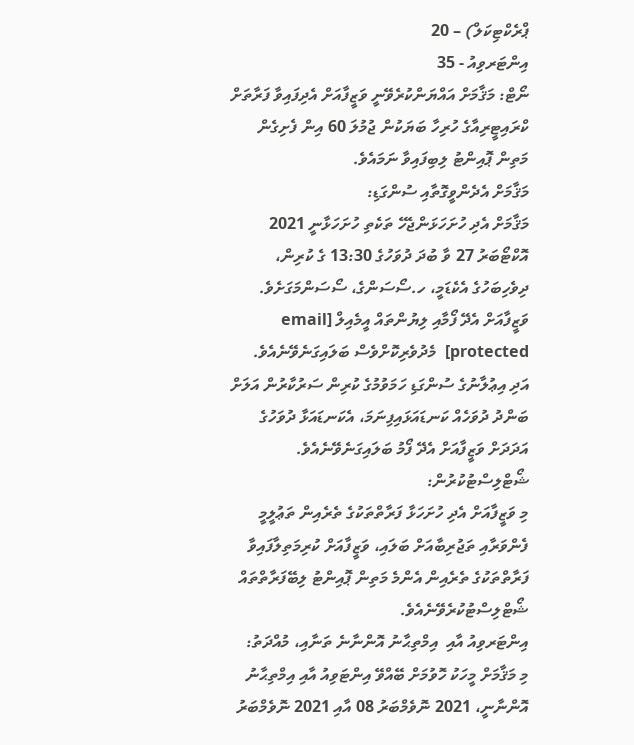ޕްރެކްޓިކަލް) – 20
އިންޓަރވިއު - 35
ނޯޓް: މަޤާމަށް އައްޔަންކުރެވޭނީ ވަޒީފާއަށް އެދިފައިވާ ފަރާތަށް ކްރައިޓީރިއާގެ ހުރިހާ ބަޔަކުން ޖުމުލަ 60 އިން ފެށިގެން މަތިން ޕޮއިންޓު ލިބިފައިވާ ނަމައެވެ.
މަޤާމަށް އެދެންވީގޮތާއި ސުންގަޑި:
މަޤާމަށް އެދި ހުށަހަޅަންޖެހޭ ތަކެތި ހުށަހަޅާނީ 2021 އޮކްޓޯބަރު 27 ވާ ބުދަ ދުވަހުގެ 13:30 ގެ ކުރިން، ދިވެހިބަހުގެ އެކެޑަމީ، ހ.ސޯސަންގެ، ސޯސަންމަގަށެވެ. ވަޒީފާއަށް އެދޭ ފޯމާއި ލިޔުންތައް އީމެއިލް [email protected]  މެދުވެރިކޮށްވެސް ބަލައިގަނެވޭނެއެވެ.
އަދި އިޢުލާނުގެ ސުންގަޑި ހަމަވުމުގެ ކުރިން ސަރުކާރުން އަލަށް ބަންދު ދުވަހެއް ކަނޑައަޅައިފިނަމަ، އެކަނޑައަޅާ ދުވަހުގެ އަދަދަށް ވަޒީފާއަށް އެދޭ ފޯމު ބަލައިގަނެވޭނެއެވެ.
ޝޯޓްލިސްޓުކުރުން:
މި ވަޒީފާއަށް އެދި ހުށަހަޅާ ފަރާތްތަކުގެ ތެރެއިން ތަޢުލީމީ ފެންވަރާއި ތަޖުރިބާއަށް ބަލައި، ވަޒީފާއަށް ކުރިމަތިލާފައިވާ ފަރާތްތަކުގެ ތެރެއިން އެންމެ މަތިން ޕޮއިންޓު ލިބޭފަރާތްތައް ޝޯޓްލިސްޓުކުރެވޭނެއެވެ.
އިންޓަރވިއު އާއި  އިމްތިޙާނު އޮންނާނެ ތަނާއި، މުއްދަތު:
މި މަޤާމަށް މީހަކު ހޮވުމަށް ބޭއްވޭ އިންޓަވިއު އާއި އިމްތިޙާނު އޮންނާނީ، 2021 ނޮވެމްބަރު 08 އާއި 2021 ނޮވެމްބަރު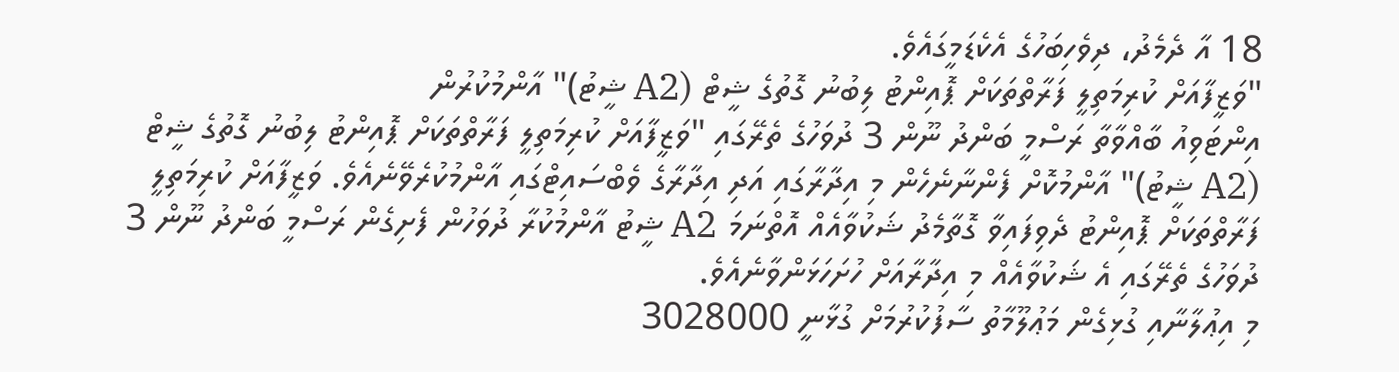18 އާ ދެމެދު، ދިވެހިބަހުގެ އެކެޑަމީގައެވެ.
"ވަޒީފާއަށް ކުރިމަތިލީ ފަރާތްތަކަށް ޕޮއިންޓު ލިބުނު ގޮތުގެ ޝީޓް (A2 ޝީޓު)" އާންމުކުރުން
އިންޓަވިއު ބާއްވާތާ ރަސްމީ ބަންދު ނޫން 3 ދުވަހުގެ ތެރޭގައި "ވަޒީފާއަށް ކުރިމަތިލީ ފަރާތްތަކަށް ޕޮއިންޓު ލިބުނު ގޮތުގެ ޝީޓް (A2 ޝީޓު)" އާންމުކޮށް ފެންނާނެހެން މި އިދާރާގައި އަދި އިދާރާގެ ވެބްސައިޓްގައި އާންމުކުރެވޭނެއެވެ. ވަޒީފާއަށް ކުރިމަތިލީ ފަރާތްތަކަށް ޕޮއިންޓު ދެވިފައިވާ ގޮތާމެދު ޝަކުވާއެއް އޮތްނަމަ A2 ޝީޓު އާންމުކުރާ ދުވަހުން ފެށިގެން ރަސްމީ ބަންދު ނޫން 3 ދުވަހުގެ ތެރޭގައި އެ ޝަކުވާއެއް މި އިދާރާއަށް ހުށަހަޅަންވާނެއެވެ.
މި އިޢުލާނާއި ގުޅިގެން މަޢުލޫމާތު ސާފުކުރުމަށް ގުޅާނީ 3028000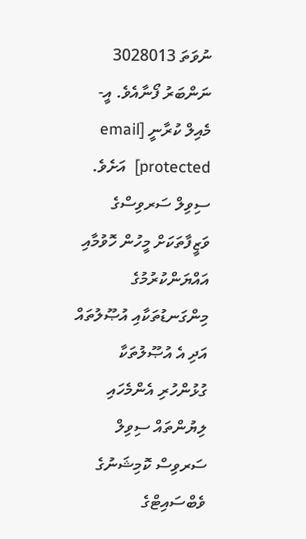ނުވަތަ 3028013 ނަންބަރު ފޯނާއެވެ. އީ-މެއިލް ކުރާނީ [email protected]  އަށެވެ.
ސިވިލް ސަރވިސްގެ ވަޒީފާތަކަށް މީހުން ހޮވުމާއި އައްޔަންކުރުމުގެ މިންގަނޑުތަކާއި އުޞޫލުތައް އަދި އެ އުޞޫލުތަކާ ގުޅުންހުރި އެންމެހައި ލިޔުންތައް ސިވިލް ސަރވިސް ކޮމިޝަނުގެ ވެބްސައިޓްގެ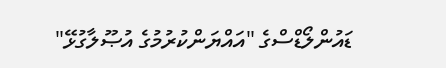ޑައުންލޯޑްސްގެ "އައްޔަންކުރުމުގެ އުޞޫލާގުޅޭ"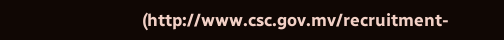(http://www.csc.gov.mv/recruitment-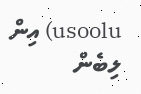usoolu) އިން ލިބެން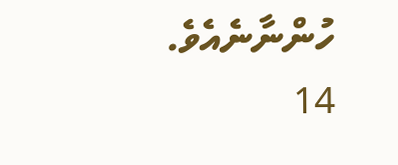ހުންނާނެއެވެ.
14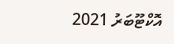އޮކްޓޫބަރު 2021